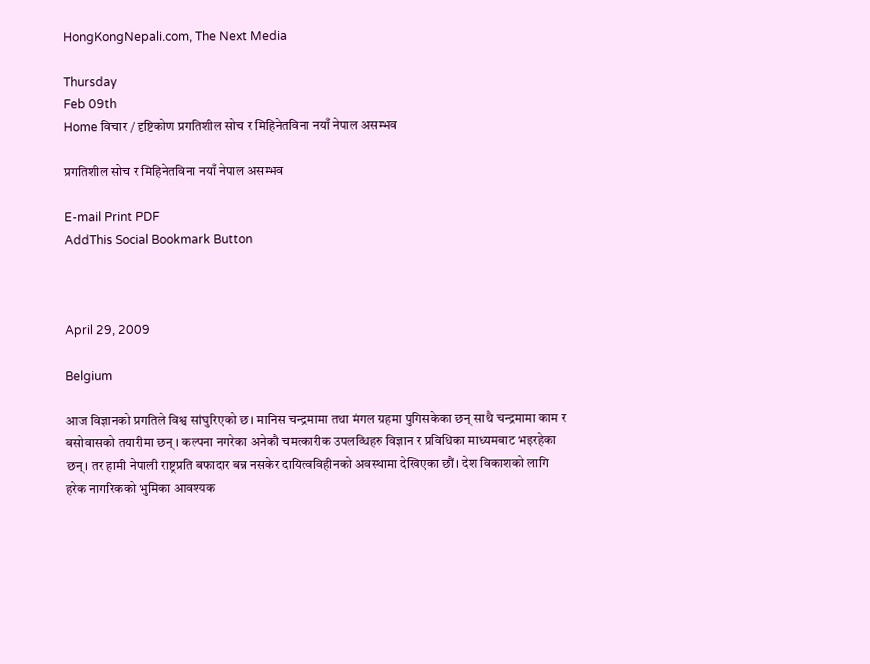HongKongNepali.com, The Next Media

Thursday
Feb 09th
Home विचार / दृष्टिकोण प्रगतिशील सोच र मिहिनेतविना नयाँ नेपाल असम्भव

प्रगतिशील सोच र मिहिनेतविना नयाँ नेपाल असम्भव

E-mail Print PDF
AddThis Social Bookmark Button



April 29, 2009

Belgium

आज विज्ञानको प्रगतिले विश्व सांघुरिएको छ। मानिस चन्द्रमामा तथा मंगल ग्रहमा पुगिसकेका छन् साथै चन्द्रमामा काम र बसोवासको तयारीमा छन् । कल्पना नगरेका अनेकौ चमत्कारीक उपलव्धिहरु विज्ञान र प्रविधिका माध्यमबाट भइरहेका छन्। तर हामी नेपाली राष्ट्रप्रति बफादार बन्न नसकेर दायित्वविहीनको अवस्थामा देखिएका छौं। देश विकाशको लागि हरेक नागरिकको भुमिका आवश्यक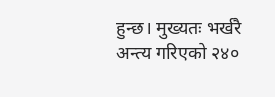हुन्छ। मुख्यतः भर्खरै अन्त्य गरिएको २४०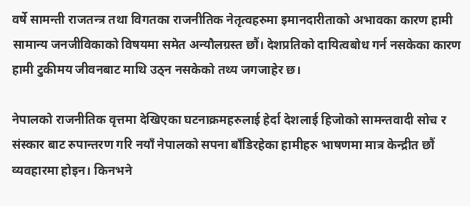वर्षे सामन्ती राजतन्त्र तथा विगतका राजनीतिक नेतृत्वहरुमा इमानदारीताको अभावका कारण हामी सामान्य जनजीविकाको विषयमा समेत अन्यौलग्रस्त छौं। देशप्रतिको दायित्वबोध गर्न नसकेका कारण हामी टुकीमय जीवनबाट माथि उठ्न नसकेको तथ्य जगजाहेर छ।

नेपालको राजनीतिक वृत्तमा देखिएका घटनाक्रमहरुलाई हेर्दा देशलाई हिजोको सामन्तवादी सोच र संस्कार बाट रुपान्तरण गरि नयाँ नेपालको सपना बाँडिरहेका हामीहरु भाषणमा मात्र केन्द्रीत छौं व्यवहारमा होइन। किनभने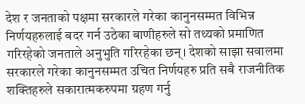देश र जनताको पक्षमा सरकारले गरेका कानुनसम्मत विभिन्न निर्णयहरुलाई बदर गर्न उठेका बाणीहरुले सो तथ्यको प्रमाणित गरिरहेको जनताले अनुभुति गरिरहेका छन्। देशको साझा सवालमा सरकारले गरेका कानुनसम्मत उचित निर्णयहरु प्रति सबै राजनीतिक शक्तिहरुले सकारात्मकरुपमा ग्रहण गर्नु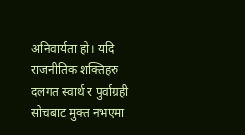अनिवार्यता हो। यदि राजनीतिक शक्तिहरु दलगत स्वार्थ र पुर्वाग्रही सोचबाट मुक्त नभएमा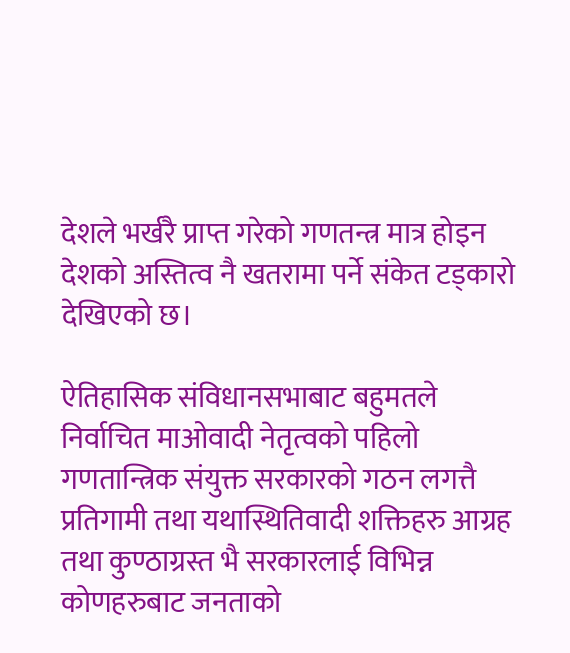देशले भर्खरै प्राप्त गरेको गणतन्त्र मात्र होइन देशको अस्तित्व नै खतरामा पर्ने संकेत टड्कारो देखिएको छ।

ऐतिहासिक संविधानसभाबाट बहुमतले निर्वाचित माओवादी नेतृत्वको पहिलो गणतान्त्रिक संयुक्त सरकारको गठन लगत्तै प्रतिगामी तथा यथास्थितिवादी शक्तिहरु आग्रह तथा कुण्ठाग्रस्त भै सरकारलाई विभिन्न कोणहरुबाट जनताको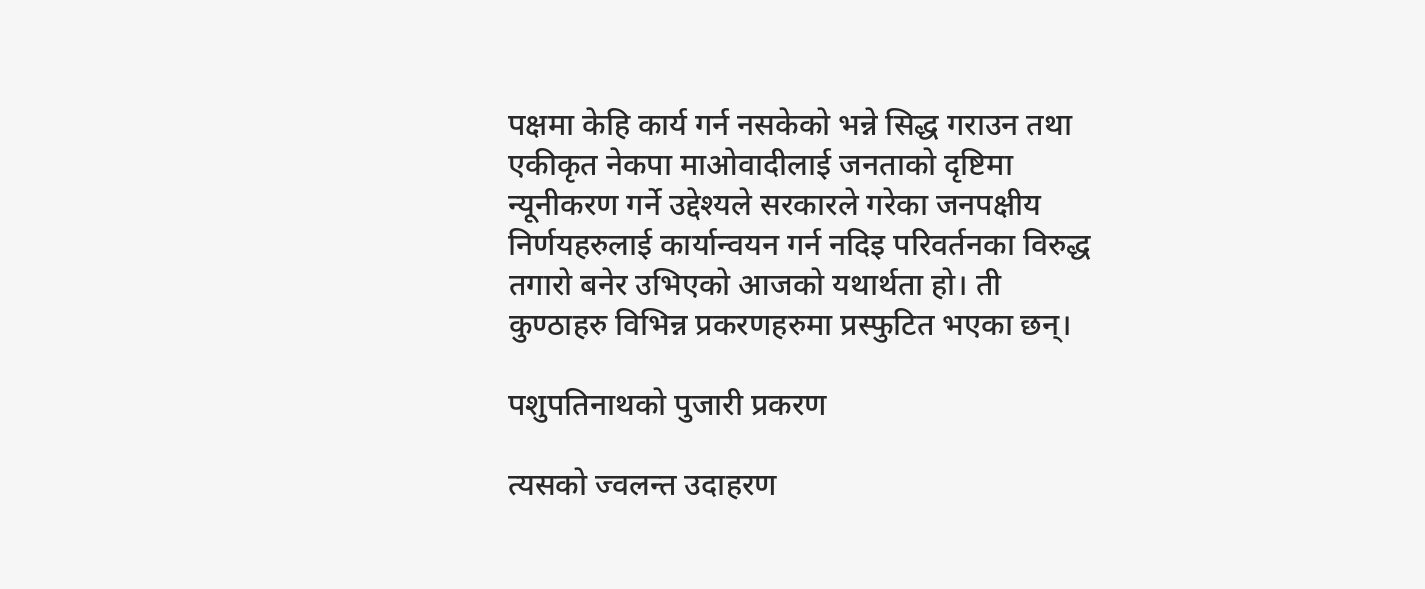पक्षमा केहि कार्य गर्न नसकेको भन्ने सिद्ध गराउन तथा एकीकृत नेकपा माओवादीलाई जनताको दृष्टिमा न्यूनीकरण गर्ने उद्देश्यले सरकारले गरेका जनपक्षीय निर्णयहरुलाई कार्यान्वयन गर्न नदिइ परिवर्तनका विरुद्ध तगारो बनेर उभिएको आजको यथार्थता हो। ती कुण्ठाहरु विभिन्न प्रकरणहरुमा प्रस्फुटित भएका छन्।

पशुपतिनाथको पुजारी प्रकरण

त्यसको ज्वलन्त उदाहरण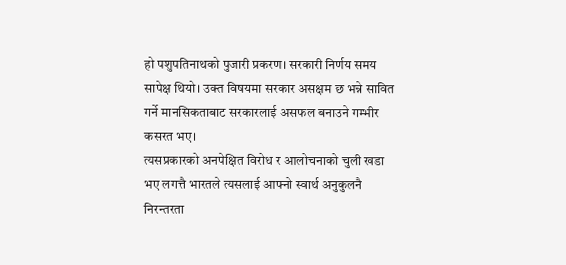हो पशुपतिनाथको पुजारी प्रकरण। सरकारी निर्णय समय सापेक्ष थियो। उक्त विषयमा सरकार असक्षम छ भन्ने सावित गर्ने मानसिकताबाट सरकारलाई असफल बनाउने गम्भीर कसरत भए।
त्यसप्रकारको अनपेक्षित विरोध र आलोचनाको चुली खडा भए लगत्तै भारतले त्यसलाई आफ्नो स्वार्थ अनुकुलनै निरन्तरता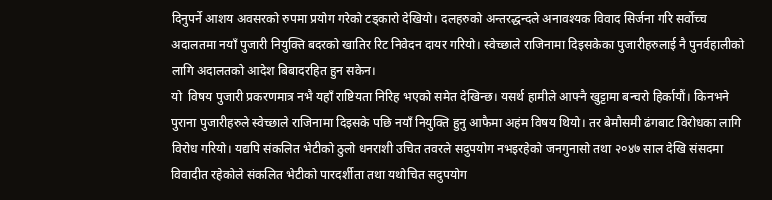दिनुपर्ने आशय अवसरको रुपमा प्रयोग गरेको टड्कारो देखियो। दलहरुको अन्तरद्धन्दले अनावश्यक विवाद सिर्जना गरि सर्वोच्च अदालतमा नयाँ पुजारी नियुक्ति बदरको खातिर रिट निवेदन दायर गरियो। स्वेच्छाले राजिनामा दिइसकेका पुजारीहरुलाई नै पुनर्वहालीको लागि अदालतको आदेश बिबादरहित हुन सकेन।
यो  विषय पुजारी प्रकरणमात्र नभै यहाँ राष्टियता निरिह भएको समेत देखिन्छ। यसर्थ हामीले आफ्नै खुट्टामा बन्चरो हिर्कायौं। किनभने  पुराना पुजारीहरुले स्वेच्छाले राजिनामा दिइसके पछि नयाँ नियुक्ति हुनु आफैमा अहंम विषय थियो। तर बेमौसमी ढंगबाट विरोधका लागि विरोध गरियो। यद्यपि संकलित भेटीको ठुलो धनराशी उचित तवरले सदुपयोग नभइरहेको जनगुनासो तथा २०४७ साल देखि संसदमा विवादीत रहेकोले संकलित भेटीको पारदर्शीता तथा यथोचित सदुपयोग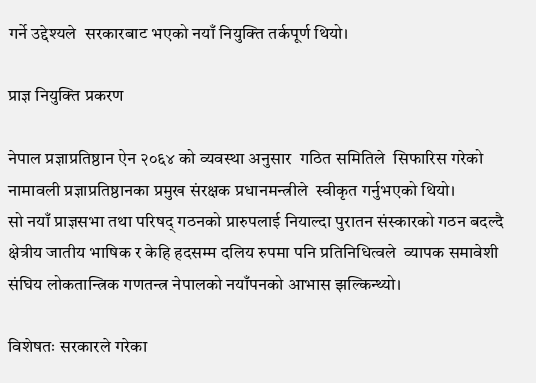गर्ने उद्देश्यले  सरकारबाट भएको नयाँ नियुक्ति तर्कपूर्ण थियो।

प्राज्ञ नियुक्ति प्रकरण

नेपाल प्रज्ञाप्रतिष्ठान ऐन २०६४ को व्यवस्था अनुसार  गठित समितिले  सिफारिस गरेको नामावली प्रज्ञाप्रतिष्ठानका प्रमुख संरक्षक प्रधानमन्त्रीले  स्वीकृत गर्नुभएको थियो।
सो नयाँ प्राज्ञसभा तथा परिषद् गठनको प्रारुपलाई नियाल्दा पुरातन संस्कारको गठन बदल्दै क्षेत्रीय जातीय भाषिक र केहि हदसम्म दलिय रुपमा पनि प्रतिनिधित्वले  व्यापक समावेशी संघिय लोकतान्त्रिक गणतन्त्र नेपालको नयाँपनको आभास झल्किन्थ्यो।

विशेषतः सरकारले गरेका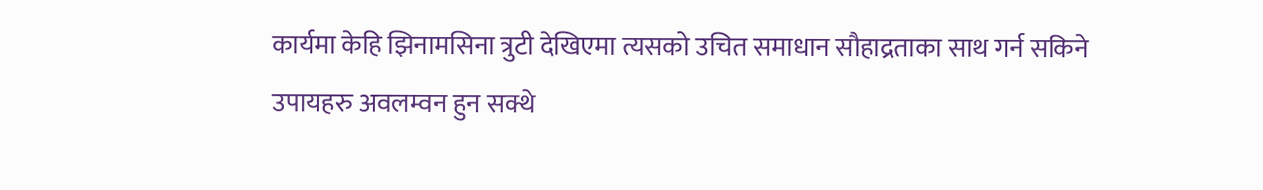कार्यमा केहि झिनामसिना त्रुटी देखिएमा त्यसको उचित समाधान सौहाद्रताका साथ गर्न सकिने उपायहरु अवलम्वन हुन सक्थे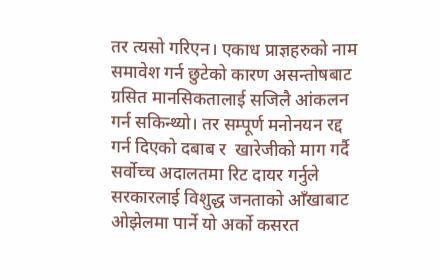तर त्यसो गरिएन। एकाध प्राज्ञहरुको नाम समावेश गर्न छुटेको कारण असन्तोषबाट ग्रसित मानसिकतालाई सजिलै आंकलन गर्न सकिन्थ्यो। तर सम्पूर्ण मनोनयन रद्द गर्न दिएको दबाब र  खारेजीको माग गर्दै सर्वोच्च अदालतमा रिट दायर गर्नुले सरकारलाई विशुद्ध जनताको आँखाबाट ओझेलमा पार्ने यो अर्को कसरत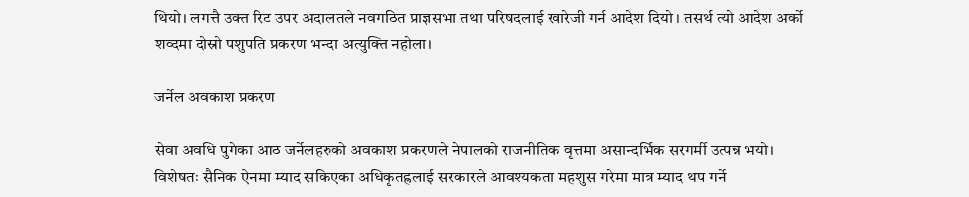थियो। लगत्तै उक्त रिट उपर अदालतले नवगठित प्राज्ञसभा तथा परिषदलाई खारेजी गर्न आदेश दियो । तसर्थ त्यो आदेश अर्को शव्दमा दोस्रो पशुपति प्रकरण भन्दा अत्युक्ति नहोला।

जर्नेल अवकाश प्रकरण

सेवा अवधि पुगेका आठ जर्नेलहरुको अवकाश प्रकरणले नेपालको राजनीतिक वृत्तमा असान्दर्भिक सरगर्मी उत्पन्न भयो। विशेषतः सैनिक ऐनमा म्याद सकिएका अधिकृतह्रलाई सरकारले आवश्यकता महशुस गरेमा मात्र म्याद थप गर्ने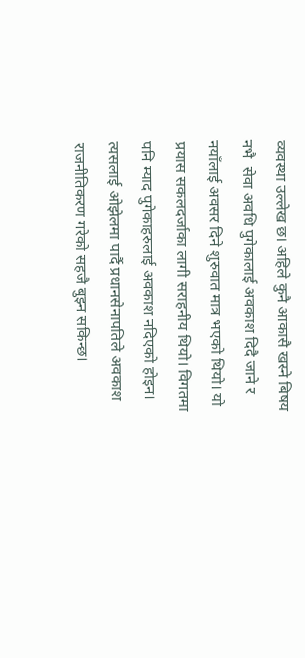व्यवस्था उल्लेख छ। अहिले कुनै आकासै खस्ने बिषय नभै  सेवा अवधि पुगेकालाई अवकाश दिदै जाने र नयाँलाई अवसर दिने शुरुवात मात्र भएको थियो। यो प्रयास सकलदर्जाका लागी सराहनीय थियो। विगतमा पनि म्याद पुगेकाहरुलाई अवकाश नदिएको होइन। त्यसलाई ओझेलमा पार्दै प्रधानसेनापतिले अवकाश राजनीतिकरण गरेको सहजै बुझ्न सकिन्छ।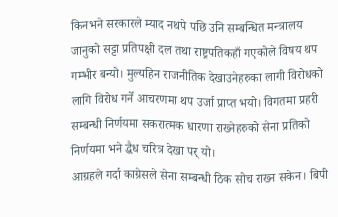किनभने सरकारले म्याद नथपे पछि उनि सम्बन्धित मन्त्रालय जानुको सट्टा प्रतिपक्षी दल तथा राष्ट्रपतिकहाँ गएकोले विषय थप गम्भीर बन्यो। मुल्यहिन राजनीतिक देखाउनेहरुका लागी विरोधको लागि विरोध गर्ने आचरणमा थप उर्जा प्राप्त भयो। विगतमा प्रहरी सम्बन्धी निर्णयमा सकरात्मक धारणा राख्नेहरुको सेना प्रतिको निर्णयमा भने द्धैध चरित्र देखा पर् यो।
आग्रहले गर्दा काग्रेसले सेना सम्बन्धी ठिक सोच राख्न सकेन। बिपी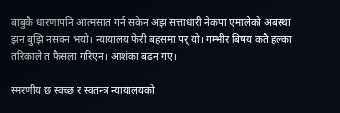बाबुकै धारणापनि आत्मसात गर्न सकेन अझ सत्ताधारी नेकपा एमालेको अबस्था झन बुझि नसक्न भयो। न्यायालय फेरी बहसमा पर् यो। गम्भीर बिषय कतै हल्का तरिकाले त फैसला गरिएन। आशंका बढन गए।

स्मरणीय छ स्वच्छ र स्वतन्त्र न्यायालयको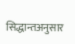सिद्धान्तअनुसार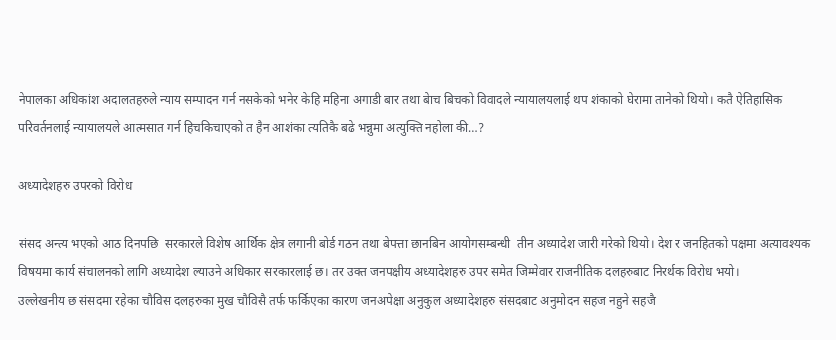नेपालका अधिकांश अदालतहरुले न्याय सम्पादन गर्न नसकेको भनेर केहि महिना अगाडी बार तथा बेाच बिचको विवादले न्यायालयलाई थप शंकाको घेरामा तानेको थियो। कतै ऐतिहासिक परिवर्तनलाई न्यायालयले आत्मसात गर्न हिचकिचाएको त हैन आशंका त्यतिकै बढे भन्नुमा अत्युक्ति नहोला की…?

अध्यादेशहरु उपरको विरोध

संसद अन्त्य भएको आठ दिनपछि  सरकारले विशेष आर्थिक क्षेत्र लगानी बोर्ड गठन तथा बेपत्ता छानबिन आयोगसम्बन्धी  तीन अध्यादेश जारी गरेको थियो। देश र जनहितको पक्षमा अत्यावश्यक विषयमा कार्य संचालनको लागि अध्यादेश ल्याउने अधिकार सरकारलाई छ। तर उक्त जनपक्षीय अध्यादेशहरु उपर समेत जिम्मेवार राजनीतिक दलहरुबाट निरर्थक विरोध भयो।
उल्लेखनीय छ संसदमा रहेका चौविस दलहरुका मुख चौविसै तर्फ फर्किएका कारण जनअपेक्षा अनुकुल अध्यादेशहरु संसदबाट अनुमोदन सहज नहुने सहजै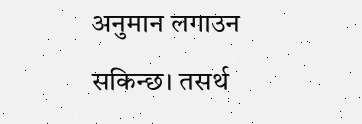अनुमान लगाउन सकिन्छ। तसर्थ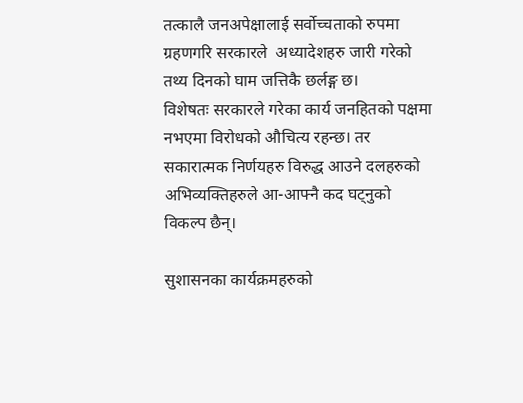तत्कालै जनअपेक्षालाई सर्वोच्चताको रुपमा ग्रहणगरि सरकारले  अध्यादेशहरु जारी गरेको तथ्य दिनको घाम जत्तिकै छर्लङ्ग छ।
विशेषतः सरकारले गरेका कार्य जनहितको पक्षमा नभएमा विरोधको औचित्य रहन्छ। तर सकारात्मक निर्णयहरु विरुद्ध आउने दलहरुको अभिव्यक्तिहरुले आ-आफ्नै कद घट्नुको विकल्प छैन्।

सुशासनका कार्यक्रमहरुको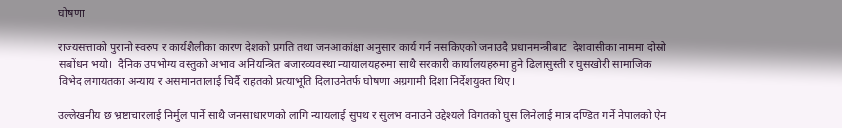घोषणा

राज्यसत्ताको पुरानो स्वरुप र कार्यशैलीका कारण देशको प्रगति तथा जनआकांक्षा अनुसार कार्य गर्न नसकिएको जनाउदै प्रधानमन्त्रीबाट  देशवासीका नाममा दोस्रो सबोंधन भयो।  दैनिक उपभोग्य वस्तुको अभाव अनियन्त्रित बजारव्यवस्था न्यायालयहरुमा साथै सरकारी कार्यालयहरुमा हुने ढिलासुस्ती र घुसखोरी सामाजिक विभेद लगायतका अन्याय र असमानतालाई चिर्दै राहतको प्रत्याभूति दिलाउनेतर्फ घोषणा अग्रगामी दिशा निर्देशयुक्त थिए।

उल्लेखनीय छ भ्रष्टाचारलाई निर्मुल पार्ने साथै जनसाधारणको लागि न्यायलाई सुपथ र सुलभ वनाउने उद्देश्यले विगतको घुस लिनेलाई मात्र दण्डित गर्ने नेपालको ऐन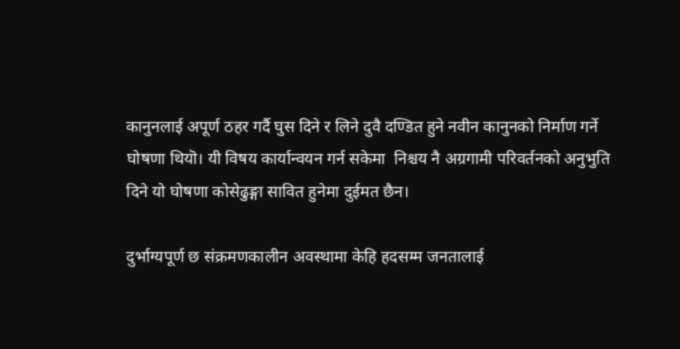कानुनलाई अपूर्ण ठहर गर्दै घुस दिने र लिने दुवै दण्डित हुने नवीन कानुनको निर्माण गर्ने घोषणा थियॊ। यी विषय कार्यान्वयन गर्न सकेमा  निश्चय नै अग्रगामी परिवर्तनको अनुभुति दिने यो घोषणा कोसेढुङ्गा सावित हुनेमा दुईमत छैन।

दुर्भाग्यपूर्ण छ संक्रमणकालीन अवस्थामा केहि हदसम्म जनतालाई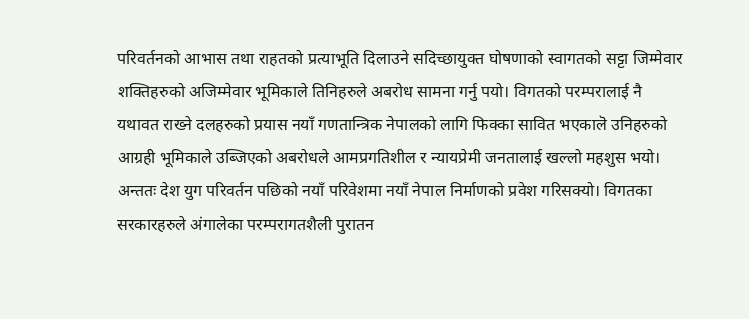परिवर्तनको आभास तथा राहतको प्रत्याभूति दिलाउने सदिच्छायुक्त घोषणाको स्वागतको सट्टा जिम्मेवार शक्तिहरुको अजिम्मेवार भूमिकाले तिनिहरुले अबरोध सामना गर्नु पयो। विगतको परम्परालाई नै यथावत राख्ने दलहरुको प्रयास नयाँ गणतान्त्रिक नेपालको लागि फिक्का सावित भएकालॆ उनिहरुको आग्रही भूमिकाले उब्जिएको अबरोधले आमप्रगतिशील र न्यायप्रेमी जनतालाई खल्लो महशुस भयो।
अन्ततः देश युग परिवर्तन पछिको नयाँ परिवेशमा नयाँ नेपाल निर्माणको प्रवेश गरिसक्यो। विगतका सरकारहरुले अंगालेका परम्परागतशैली पुरातन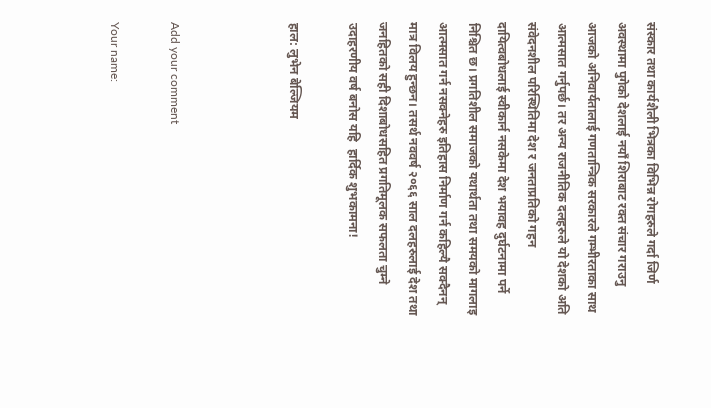संस्कार तथा कार्यशैली भित्रका विभिन्न रोगहरुले गर्दा जिर्ण अवस्थामा पुगेको देशलाई नयाँ शिराबाट रक्त संचार गराउनु आजको अनिवार्यतालाई गणतान्त्रिक सरकारले गम्भीरताका साथ आत्मसात गर्नुपर्छ। तर अन्य राजनीतिक दलहरुले यो देशको अति संवेदनशील परिस्थितिमा देश र जनताप्रतिको गहन दायित्वबोधलाई स्वीकार्न नसकेमा देश भयावह दुर्घटनामा पर्ने निश्चित छ। प्रगतिशील समाजको यथार्थता तथा समयको मागलाइ आत्मसात गर्न नसक्नेहरु इतिहास निर्माण गर्न कहिल्यै सक्दैनन् मात्र विलय हुन्छन। तसर्थ नववर्ष २०६६ साल दलहरुलाई देश तथा जनहितको सही दिशाबोधसहित प्रगतिमूलक सफलता चुम्ने उदाहरणीय वर्ष बनोस यहि  हार्दिक शुभकामना!

हाल: लुभेन बेल्जियम



Add your comment

Your name: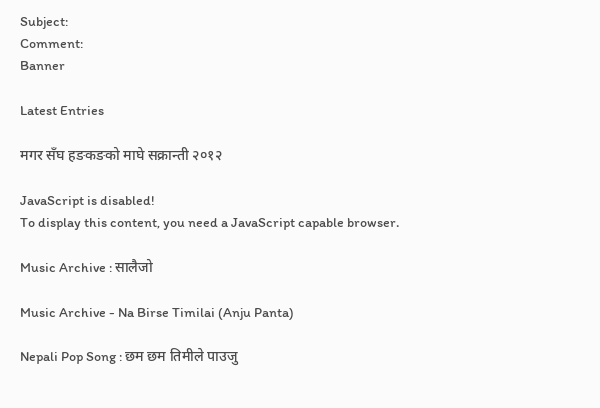Subject:
Comment:
Banner

Latest Entries

मगर सँघ हङकङको माघे सक्रान्ती २०१२

JavaScript is disabled!
To display this content, you need a JavaScript capable browser.

Music Archive : सालैजो

Music Archive - Na Birse Timilai (Anju Panta)

Nepali Pop Song : छम छम तिमीले पाउजु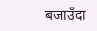बजाउँदा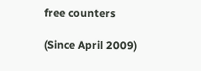free counters

(Since April 2009)